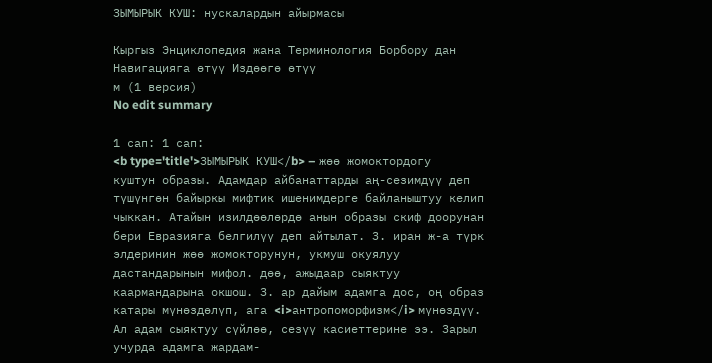ЗЫМЫРЫК КУШ: нускалардын айырмасы

Кыргыз Энциклопедия жана Терминология Борбору дан
Навигацияга өтүү Издөөгө өтүү
м (1 версия)
No edit summary

1 сап: 1 сап:
<b type='title'>ЗЫМЫРЫК КУШ</b> – жөө жомоктордогу куштун образы. Адамдар айбанаттарды аң-сезимдүү деп түшүнгөн байыркы мифтик ишенимдерге байланыштуу келип чыккан. Атайын изилдөөлөрдө анын образы скиф доорунан бери Евразияга белгилүү деп айтылат. З. иран ж-а түрк элдеринин жөө жомокторунун, укмуш окуялуу дастандарынын мифол. дөө, ажыдаар сыяктуу каармандарына окшош. З. ар дайым адамга дос, оң образ катары мүнөздөлүп, ага <i>антропоморфизм</i> мүнөздүү. Ал адам сыяктуу сүйлөө, сезүү касиеттерине ээ. Зарыл учурда адамга жардам-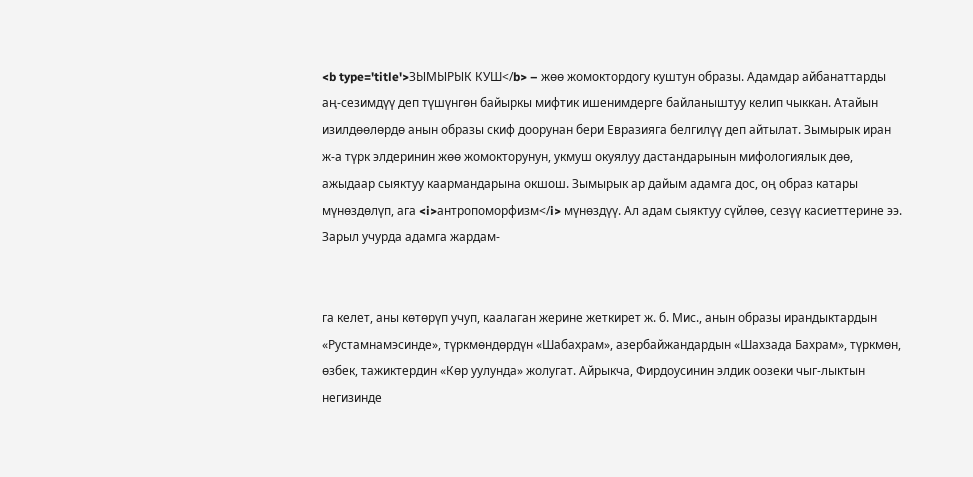<b type='title'>ЗЫМЫРЫК КУШ</b> – жөө жомоктордогу куштун образы. Адамдар айбанаттарды аң-сезимдүү деп түшүнгөн байыркы мифтик ишенимдерге байланыштуу келип чыккан. Атайын изилдөөлөрдө анын образы скиф доорунан бери Евразияга белгилүү деп айтылат. Зымырык иран ж-а түрк элдеринин жөө жомокторунун, укмуш окуялуу дастандарынын мифологиялык дөө, ажыдаар сыяктуу каармандарына окшош. Зымырык ар дайым адамга дос, оң образ катары мүнөздөлүп, ага <i>антропоморфизм</i> мүнөздүү. Ал адам сыяктуу сүйлөө, сезүү касиеттерине ээ. Зарыл учурда адамга жардам-


га келет, аны көтөрүп учуп, каалаган жерине жеткирет ж. б. Мис., анын образы ирандыктардын «Рустамнамэсинде», түркмөндөрдүн «Шабахрам», азербайжандардын «Шахзада Бахрам», түркмөн, өзбек, тажиктердин «Көр уулунда» жолугат. Айрыкча, Фирдоусинин элдик оозеки чыг-лыктын негизинде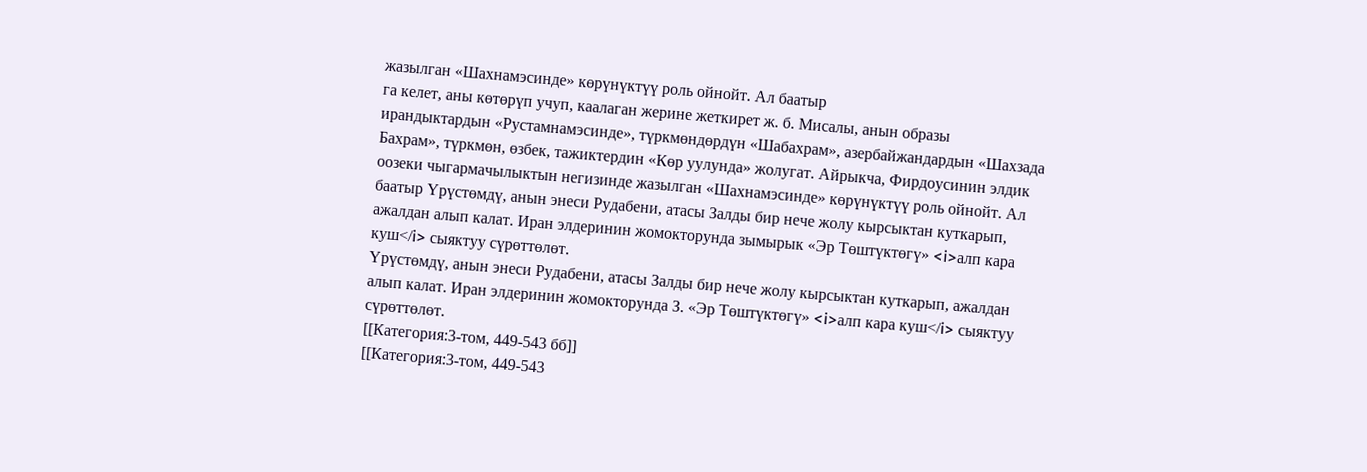жазылган «Шахнамэсинде» көрүнүктүү роль ойнойт. Ал баатыр
га келет, аны көтөрүп учуп, каалаган жерине жеткирет ж. б. Мисалы, анын образы ирандыктардын «Рустамнамэсинде», түркмөндөрдүн «Шабахрам», азербайжандардын «Шахзада Бахрам», түркмөн, өзбек, тажиктердин «Көр уулунда» жолугат. Айрыкча, Фирдоусинин элдик оозеки чыгармачылыктын негизинде жазылган «Шахнамэсинде» көрүнүктүү роль ойнойт. Ал баатыр Үрүстөмдү, анын энеси Рудабени, атасы Залды бир нече жолу кырсыктан куткарып, ажалдан алып калат. Иран элдеринин жомокторунда зымырык «Эр Төштүктөгү» <i>алп кара куш</i> сыяктуу сүрөттөлөт.
Үрүстөмдү, анын энеси Рудабени, атасы Залды бир нече жолу кырсыктан куткарып, ажалдан алып калат. Иран элдеринин жомокторунда З. «Эр Төштүктөгү» <i>алп кара куш</i> сыяктуу сүрөттөлөт.
[[Категория:3-том, 449-543 бб]]
[[Категория:3-том, 449-543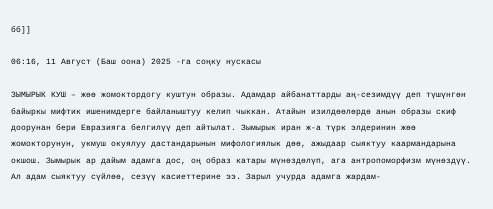бб]]

06:16, 11 Август (Баш оона) 2025 -га соңку нускасы

ЗЫМЫРЫК КУШ – жөө жомоктордогу куштун образы. Адамдар айбанаттарды аң-сезимдүү деп түшүнгөн байыркы мифтик ишенимдерге байланыштуу келип чыккан. Атайын изилдөөлөрдө анын образы скиф доорунан бери Евразияга белгилүү деп айтылат. Зымырык иран ж-а түрк элдеринин жөө жомокторунун, укмуш окуялуу дастандарынын мифологиялык дөө, ажыдаар сыяктуу каармандарына окшош. Зымырык ар дайым адамга дос, оң образ катары мүнөздөлүп, ага антропоморфизм мүнөздүү. Ал адам сыяктуу сүйлөө, сезүү касиеттерине ээ. Зарыл учурда адамга жардам-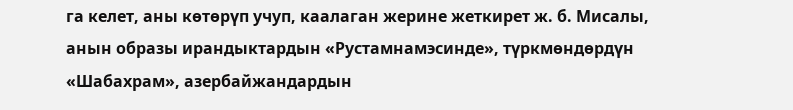га келет, аны көтөрүп учуп, каалаган жерине жеткирет ж. б. Мисалы, анын образы ирандыктардын «Рустамнамэсинде», түркмөндөрдүн «Шабахрам», азербайжандардын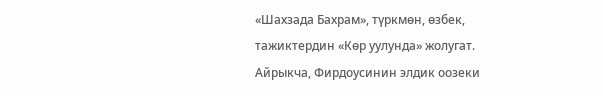«Шахзада Бахрам», түркмөн, өзбек, тажиктердин «Көр уулунда» жолугат. Айрыкча, Фирдоусинин элдик оозеки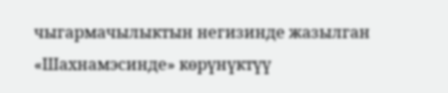чыгармачылыктын негизинде жазылган «Шахнамэсинде» көрүнүктүү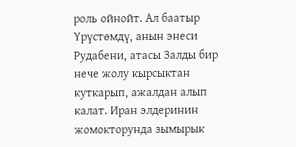роль ойнойт. Ал баатыр Үрүстөмдү, анын энеси Рудабени, атасы Залды бир нече жолу кырсыктан куткарып, ажалдан алып калат. Иран элдеринин жомокторунда зымырык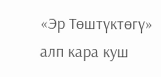«Эр Төштүктөгү» алп кара куш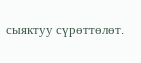сыяктуу сүрөттөлөт.